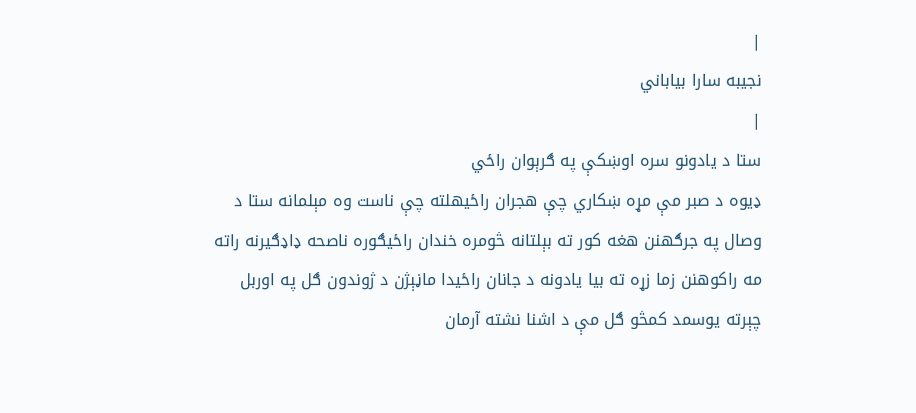|
نجيبه سارا بياباني
|
ستا د يادونو سره اوښکې په ګرېوان راځي
ډيوه د صبر مې مړه ښکاري چې هجران راځيهلته چې ناست وه مېلمانه ستا د وصال په جرګهنن هغه کور ته بېلتانه څومره خندان راځيګوره ناصحه ډاډګيرنه راته مه راکوهنن زما زړه ته بيا يادونه د جانان راځيدا ماڼېژن د ژوندون ګل په اوربل چېرته يوسمد کمڅو ګل مې د اشنا نشته آرمان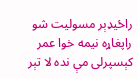راځيډېر مسوليت شو راپغاړه نيمه خوا عمر کېسپرلی مې نده لا تېر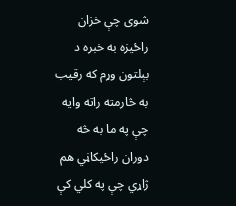شوی چې خزان راځيزه به خبره د بېلتون وړم که رقيب به څارمته راته وايه چې په ما به څه دوران راځيکاڼي هم ژاړي چې په کلي کې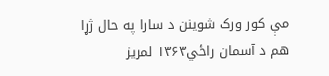مې کور ورک شوینن د سارا په حال ژړا هم د آسمان راځي۱۳۶۳ لمريز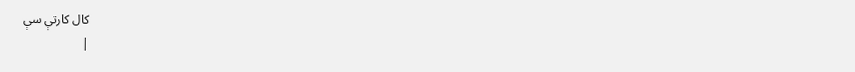کال کارتې سې
|